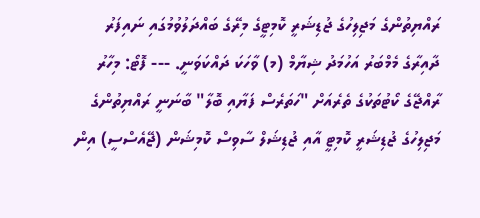ރައްޔިތުންގެ މަޖިލިހުގެ ޖުޑިޝަރީ ކޮމިޓީގެ މިރޭގެ ބައްދަލުވުމުގައި ނައިފަރު ދާއިރާގެ މެމްބަރު އަހުމަދު ޝިޔާމް (މ) ވާހަކަ ދައްކަވަނީ. --- ފޮޓޯ: މިހާރު
ރާއްޖޭގެ ކޯޓުތަކުގެ ތެރެއަށް "ހަތަރެސް ފަޔާއި ބޮލާ" ބާނަނީ ރައްޔިތުންގެ މަޖިލިހުގެ ޖުޑިޝަރީ ކޮމިޓީ އާއި ޖުޑިޝަލް ސާވިސް ކޮމިޝަން (ޖޭއެސްސީ) އިން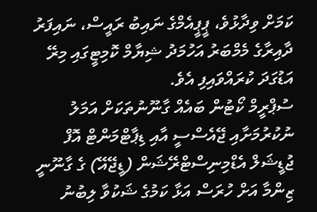ކަމަށް ވިދާޅުވެ، ޕީޕީއެމްގެ ނައިބު ރައީސް، ނައިފަރު ދާއިރާގެ މެމްބަރު އަހުމަދު ޝިޔާމް ކޮމިޓީގައި މިރޭ އަޑުގަދަ ކުރައްވައިފި އެވެ.
ސުޕްރީމް ކޯޓުން ބައެއް ގާނޫނުތަކަށް އަމަލު ނުކުރުމަށާއި ޖޭއެސްސީ އާއި ޑިޕާޓްމަންޓް އޮފް ޖުޑީޝަލް އެޑްމިނިސްޓްރޭޝަން (ޑީޖޭއޭ) ގެ ގާނޫނީ ޒިންމާ އަށް ހުރަސް އަޅާ ކަމުގެ ޝަކުވާ ލިބުނު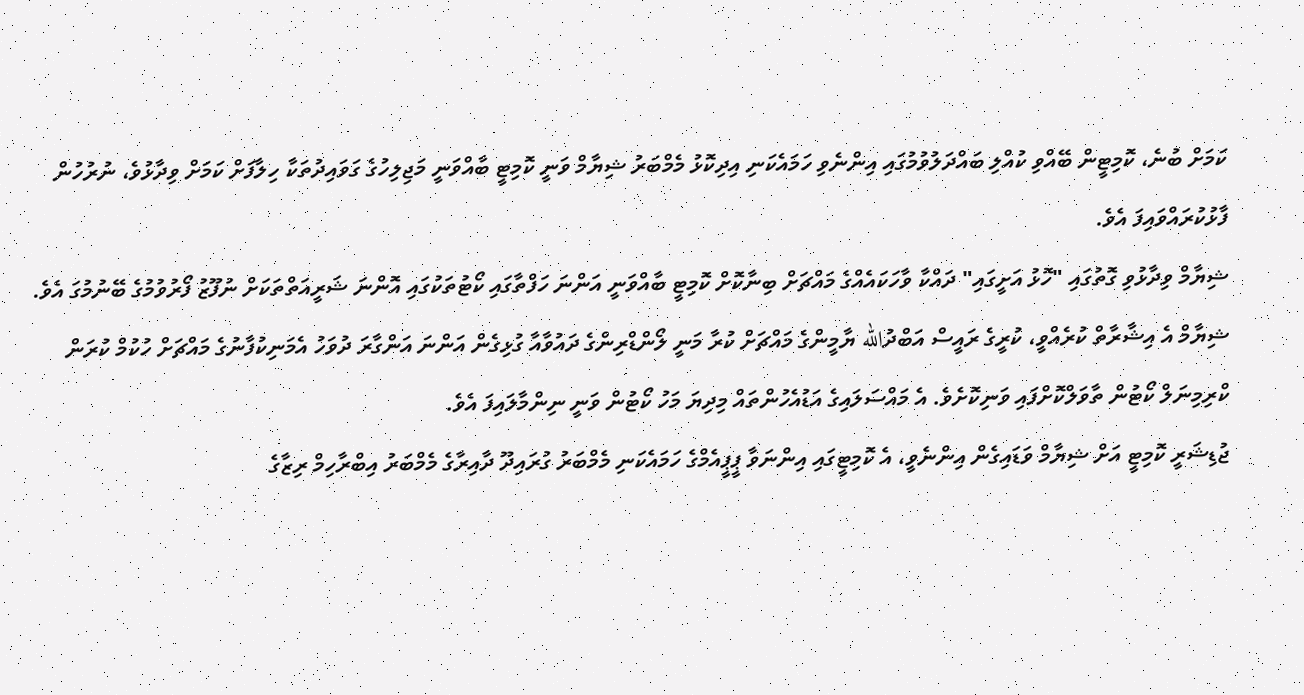ކަމަށް ބުނެ، ކޮމިޓީން ބޭއްވި ކުއްލި ބައްދަލުވުމުގައި އިންނެވި ހަމައެކަނި އިދިކޮޅު މެމްބަރު ޝިޔާމް ވަނީ ކޮމިޓީ ބާއްވަނީ މަޖިލިހުގެ ގަވައިދުތަކާ ހިލާފަށް ކަމަށް ވިދާޅުވެ، ނުރުހުން ފާޅުކުރައްވައިފަ އެވެ.
ޝިޔާމް ވިދާޅުވި ގޮތުގައި "ހޮޅު އަށީގައި" ދައްކާ ވާހަކައެއްގެ މައްޗަށް ބިނާކޮށް ކޮމިޓީ ބާއްވަނީ އަންނަ ހަފްތާގައި ކޯޓުތަކުގައި އޮންނަ ޝަރީއަތްތަކަށް ނުފޫޒު ފޯރުވުމުގެ ބޭނުމުގަ އެވެ.
ޝިޔާމް އެ އިޝާރާތް ކުރެއްވީ، ކުރީގެ ރައީސް އަބްދުالله ޔާމީންގެ މައްޗަށް ކުރާ މަނީ ލޯންޑްރިންގެ ދައުވާއާ ގުޅިގެން އަންނަ އަންގާރަ ދުވަހު އެމަނިކުފާނުގެ މައްޗަށް ހުކުމް ކުރަން ކްރިމިނަލް ކޯޓުން ތާވަލްކޮށްފައި ވަނިކޮށެވެ. އެ މައްސަލައިގެ އަޑުއެހުންތައް މިދިޔަ މަހު ކޯޓުން ވަނީ ނިންމާލައިފަ އެވެ.
ޖުޑިޝަރީ ކޮމިޓީ އަށް ޝިޔާމް ވަޑައިގެން އިންނެވީ، އެ ކޮމިޓީގައި އިންނަވާ ޕީޕީއެމްގެ ހަމައެކަނި މެމްބަރު ގުރައިދޫ ދާއިރާގެ މެމްބަރު އިބްރާހިމް ރިޒާގެ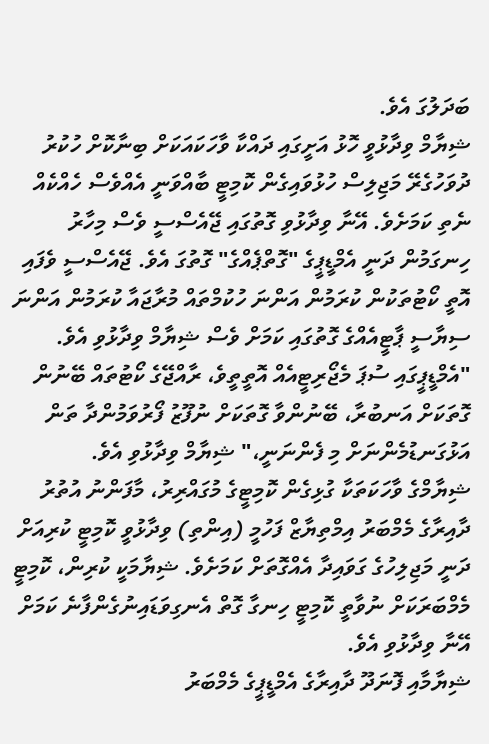ބަދަލުގަ އެވެ.
ޝިޔާމް ވިދާޅުވީ ހޮޅު އަށީގައި ދައްކާ ވާހަކައަކަށް ބިނާކޮށް ހުކުރު ދުވަހުގެރޭ މަޖިލިސް ހުޅުވައިގެން ކޮމިޓީ ބާއްވަނީ އެއްވެސް ހެއްކެއް ނެތި ކަމަށެވެ. އޭނާ ވިދާޅުވި ގޮތުގައި ޖޭއެސްސީ ވެސް މިހާރު ހިނގަމުން ދަނީ އެމްޑީޕީގެ "ގޮތްޕެއްގެ" ގޮތުގަ އެވެ. ޖޭއެސްސީ ވެފައި އޮތީ ކޯޓުތަކުން ކުރަމުން އަންނަ ހުކުމްތައް މުރާޖައާ ކުރަމުން އަންނަ ސިޔާސީ ޕާޓީއެއްގެ ގޮތުގައި ކަމަށް ވެސް ޝިޔާމް ވިދާޅުވި އެވެ.
"އެމްޑީޕީގައި ސުޕަ މެޖޯރިޓީއެއް އޮތީތީވެ، ރާއްޖޭގެ ކޯޓުތައް ބޭނުން ގޮތަކަށް އަނބުރާ، ބޭނުންވާ ގޮތަކަށް ނުފޫޒު ފޯރުވަމުންދާ ތަން އަޅުގަނޑުމެންނަށް މި ފެންނަނީ،" ޝިޔާމް ވިދާޅުވި އެވެ.
ޝިޔާމްގެ ވާހަކަތަކާ ގުޅިގެން ކޮމިޓީގެ މުގައްރިރު، މާފަންނު އުތުރު ދާއިރާގެ މެމްބަރު އިމްތިޔާޒް ފަހުމީ (އިންތި) ވިދާޅުވީ ކޮމިޓީ ކުރިއަށް ދަނީ މަޖިލިހުގެ ގަވައިދާ އެއްގޮތަށް ކަމަށެވެ. ޝިޔާމަކީ ކުރިން، ކޮމިޓީ މެމްބަރަކަށް ނުވާތީ ކޮމިޓީ ހިނގާ ގޮތް އެނގިވަޑައިނުގެންފާނެ ކަމަށް އޭނާ ވިދާޅުވި އެވެ.
ޝިޔާމާއި ފޮނަދޫ ދާއިރާގެ އެމްޑީޕީގެ މެމްބަރު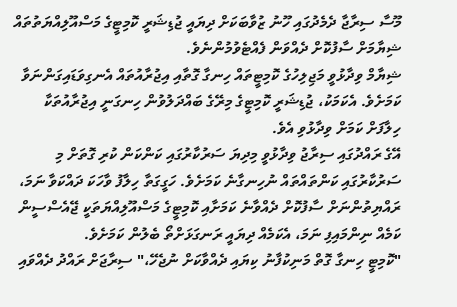މޫސާ ސިރާޖާ ދެމެދުގައި ހޫނު ޒުވާބަކަށް ދިޔައީ ޖުޑިޝަރީ ކޮމިޓީގެ މަސްއޫލިއްޔަތުތައް ޝިޔާމަށް ސާފުކޮށް ދެއްވަން ފެއްޓެވުމުންނެވެ.
ޝިޔާމް ވިދާޅުވީ މަޖިލިހުގެ ކޮމިޓީތައް ހިނގާ ގޮތާއި އިޖުރާއުތައް އެނގިވަޑައިގަންނަވާ ކަމަށެވެ. އެކަމަކު، ޖުޑިޝަރީ ކޮމިޓީގެ މިރޭގެ ބައްދަލުވުން ހިނގަނީ އިޖުރާއުތަކާ ހިލާފަށް ކަމަށް ވިދާޅުވި އެވެ.
އޭގެ ރައްދުގައި ސިރާޖު ވިދާޅުވީ މިދިޔަ ސަރުކާރުގައި ކަންކަން ކުރި ގޮތަށް މި ސަރުކާރުގައި ކަންތައްތައް ނުހިނގާނެ ކަމަށެވެ. ހަގީގަތާ ހިލާފު ވާހަކަ ދައްކަވާ ނަމަ، ރައްޔިތުންނަށް ސާފުކޮށް ދެއްވާނެ ކަމަށާއި ކޮމިޓީގެ މަސްއޫލިއްޔަތަކީ ޖޭއެސްސީން ކަމެއް ނިންމައިފި ނަމަ، އެކަމެއް ދިޔައީ ރަނގަޅަށްތޯ ބެލުން ކަމަށެވެ.
"ކޮމިޓީ ހިނގާ ގޮތް މަނިކުފާނު ކިޔައި ދެއްވާކަށް ނުޖެހޭ،" ސިރާޖަށް ރައްދު ދެއްވައި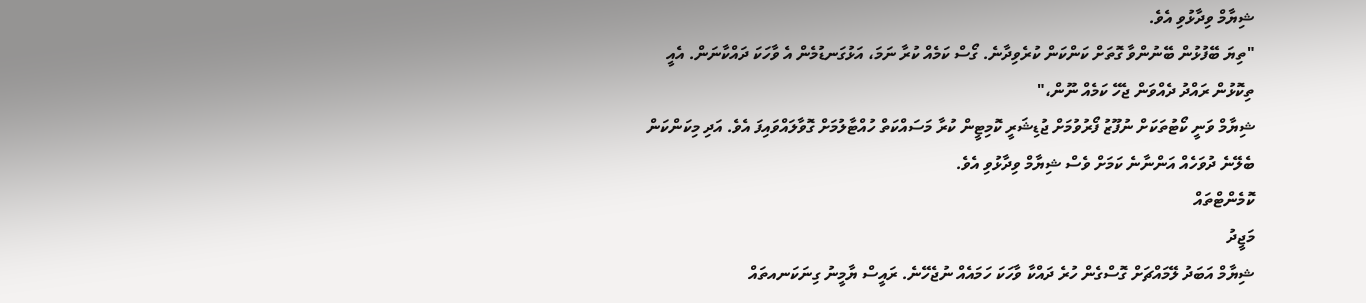ޝިޔާމް ވިދާޅުވި އެވެ.
"ތިޔަ ބޭފުޅުން ބޭނުންވާ ގޮތަށް ކަންކަން ކުރެވިދާނެ. ގޯސް ކަމެއް ކުރާ ނަމަ، އަޅުގަނޑުމެން އެ ވާހަކަ ދައްކާނަން. އެއީ ތިކޮޅުން ރައްދު ދެއްވަން ޖެހޭ ކަމެއް ނޫން،"
ޝިޔާމް ވަނީ ކޯޓުތަކަށް ނުފޫޒު ފޯރުވުމަށް ޖުޑިޝަރީ ކޮމިޓީން ކުރާ މަސައްކަތް ހުއްޓާލުމަށް ގޮވާލައްވައިފަ އެވެ. އަދި މިކަންކަން ބެލޭނެ ދުވަހެއް އަންނާނެ ކަމަށް ވެސް ޝިޔާމް ވިދާޅުވި އެވެ.
ކޮމެންޓްތައް
މަޖީދު
ޝިޔާމް އަބަދު ލޭމައްޗަށް ގޮސްގެން ހުރެ ދައްކާ ވާހަކަ ހަމައެއް ނުޖެހޭނެ. ރައީސް ޔާމީނު ގިނަކަނއތައް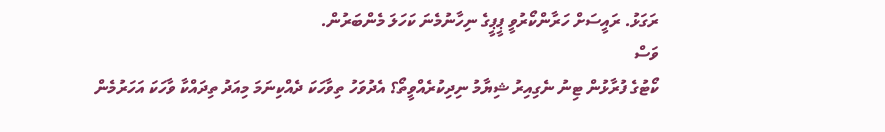ރަގަޅު. ރައީސަށް ހަރާންކޯރުވީ ޕީޕީގެ ނިހާނުމެނަ ކަހަލަ މެންބަރުން.
ވަސް
ކޯޓުގެ ފުރާޅުން ޓިނު ނެގިއިރު ޝިޔާމު ނިދިކުރެއްވީތޯ؟ އެދުވަހު ތިވާހަކަ ދެއްކިނަމަ މިއަދު ތިދައްކާ ވާހަކަ އަހަރުމެން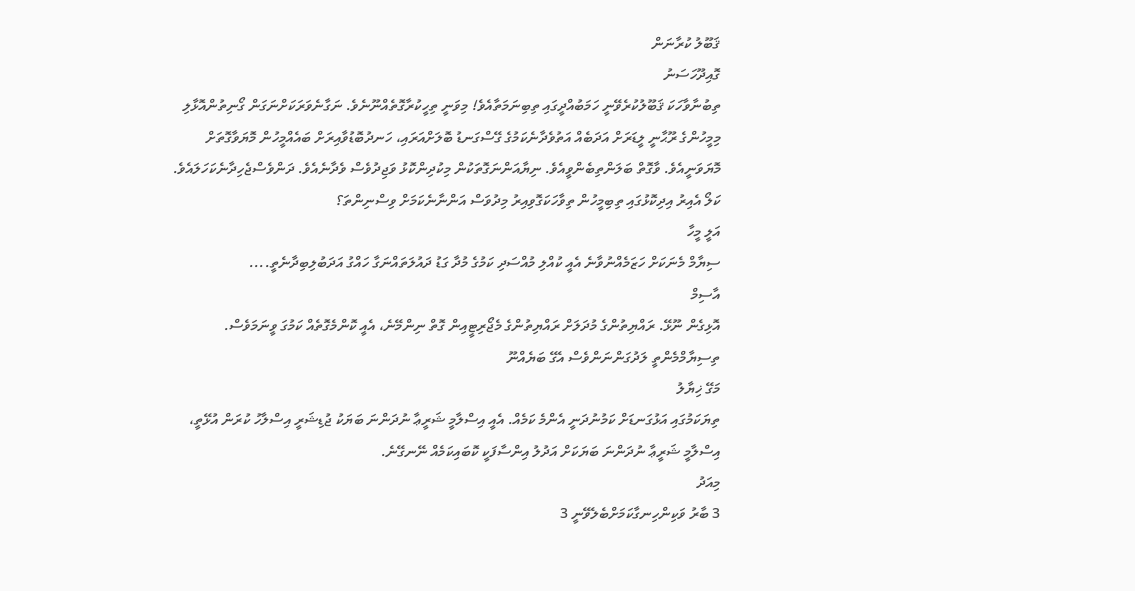ޤަބޫލު ކުރާނަން
ގޮއިދޫހަސަނު
ތިބުނާވާހަކަ ޤަބޫލުކުރެވޭނީ ހަމަބުއްދީގައި ތިބިނަމަތާއެވެ! މިވަނީ ތިހީކުރާގޮތެއްނޫނެވެ. ނަގާނެވަރަކަށްނަގަން ގޯނިތުންއޮޅާލި މިމީހުންގެ ރޫޙާނީ ލީޑަރަށް އަދަބެއް އަތުވެދާނެކަމުގެ ގޭސްގަނޑު ބޮލަށްއަރައި، ހަނދުބޮޑުވާއިރަށް ބައެއްމީހުން މޮޔަވާގޮތަށް މޮޔަވަނީއެވެ. ވާގޮތް ބަލަންތިބެންވީއެވެ. ނިޔާއަންނަގޮތަކުން މިކުދިންކޮޅު ވަޖިދުވެސް ވެދާނެއެވެ. ދަންވެސްޖެހިދާނެކަހަލައެވެ.
ކަލޯ އެއިރު އިދިކޮޅުގައި ތިބިމީހުން ތިވާހަކަގޮވިއިރު މިދުވަސް އަންނާނެކަމަށް ވިސްނިންތަ؟
އަލީ މީހާ
ސިޔާމް މެނަކަށް ހަޒަމެއްނުވާނެ އެއީ ކުއްލި މުއްސަދި ކަމުގެ މުދާ ގަޑު ދައުލަތައްނަގާ ހައްގު އަދަބުލިބިދާނެތީ....
އާސިމް
އޮޅިގެން ނޫޅޭ. ރައްޔިތުންގެ މުދަލަށް ރައްޔިތުންގެ މެޖޯރިޓީއިން ގޮތް ނިންމޭނެ، އެއީ ކޮންމެގޮތެއް ކަމުގަ ވީނަމަވެސް.
ތިސިޔާމްމެންތީ ލަދުގަންނަންވެސް އެގޭ ބަޔެއްނޫ
މަގޭ ޚިޔާލު
ތިޔަކަމުގައި އަޅުގަނޑަށް ކަމުނުދަނީ އެންމެ ކަމެއް. އެއީ އިސްލާމީ ޝަރީޢާ ނުދަންނަ ބަޔަކު ޖުޑިޝަރީ އިސްލާހު ކުރަން އުޅޭތީ، އިސްލާމީ ޝަރީޢާ ނުދަންނަ ބަޔަކަށް އަދުލު އިންސާފަކީ ކޮބައިކަމެއް ނޭނގޭނެ.
މިއަދު
3 ބާރު ވަކިންހިނގާކަމަށްބެލެވޭނީ 3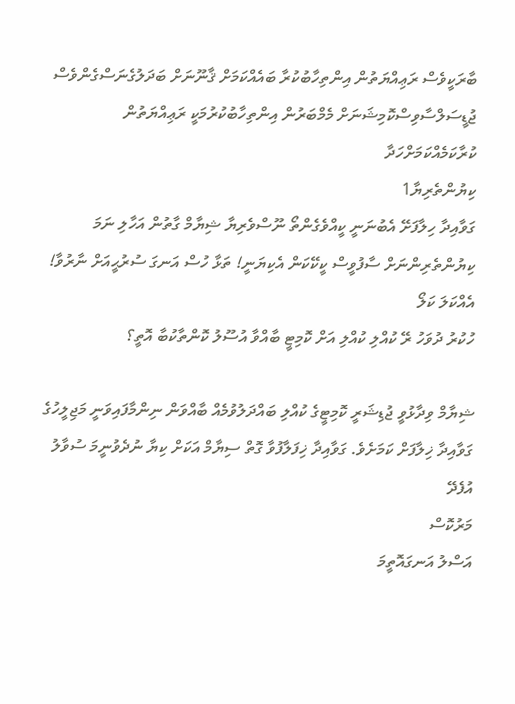ބާރަކީވެސް ރަޢިއްޔަތުން އިންތިހާބުކުރާ ބައެއްކަމަށް ޤާނޫނަށް ބަދަލުގެނަސްގެންވެސް ޖުޑީސަލްސާވިސްކޮމިޝަނަށް މެމްބަރުން އިންތިހާބުކުރުމަކީ ރަޢިއްޔަތުން ކުރާކަމެއްކަމަށްހަދާ
ކިޔުންތެރިޔާ1
ގަވާއިދާ ހިލާފަށޭ އެބުނަނީ ކީއްވެގެންތޯ ނޫސްވެރިޔާ ޝިޔާމް ގާތުން އަހާލި ނަމަ ކިޔުންތެރިންނަށް ސާފުވީސް ކީކޭކަން އެކިޔަނީ! ތަޅާ ހުސް އަނގަ ސުރުޙީއަށް ނާރުވާ!
އެއްކަލަ ކަލޯ
ހުކުރު ދުވަހު ރޭ ކުއްލި ކުއްލި އަށް ކޮމިޓީ ބާއްވާ އުސޫލު ކޮންތާކުބާ އޮތީ؟

ޝިޔާމް ވިދާޅުވީ ޖުޑިޝަރީ ކޮމިޓީގެ ކުއްލި ބައްދަލުވުމެއް ބާއްވަން ނިންމާފައިވަނީ މަޖިލީހުގެ ގަވާއިދާ ޚިލާފަށް ކަމަށެވެ. ގަވާއިދާ ޚިފަލާފުވާ ގޮތް ސިޔާމް އަކަށް ކިޔާ ނުދެވުނީމަ ސުވާލު އުފެދޭ
މަރުކޮސް
އަސްލު އަނގައޮތީމަ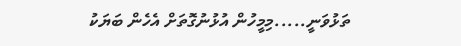ތަޅުވަނީ.....މިމީހުން އުޅުނުގޮތަށް އެހެން ބަޔަކު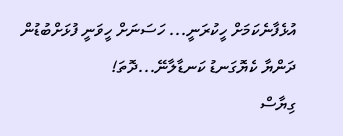އުޅެފާނެކަމަށް ހީކުރަނީ... ހަސަނަށް ހީވަނީ ފުޅަށްބުޑުން ދަންޔާ ކެޔޮގަނޑު ކަނޑާލާނޭ...ދޮތަ!
ގިޔާސް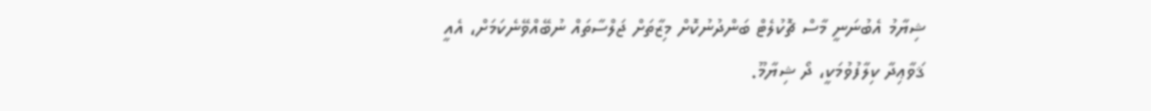ޝިޔާމު އެބުނަނީ މާސް ޗޮކުލެޓް ބަންދުނުކޮށް މިޒާތަށް ޖަލްސާތައް ނުބޭއްވޭނެކަމަށް، އެއީ ޤަވާޢިދާ ކިލާފުވުމަކީ، ދޯ ޝިޔާމޫ.